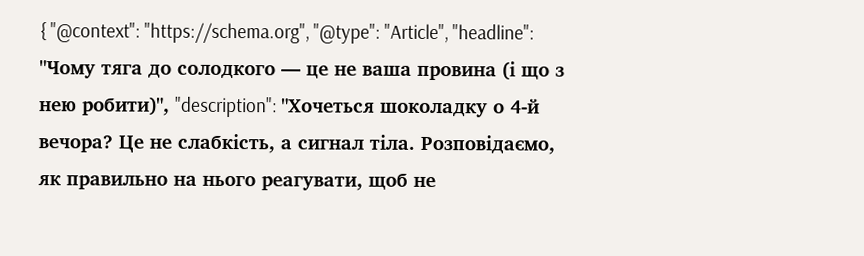{ "@context": "https://schema.org", "@type": "Article", "headline": "Чому тяга до солодкого — це не ваша провина (і що з нею робити)", "description": "Хочеться шоколадку о 4-й вечора? Це не слабкість, а сигнал тіла. Розповідаємо, як правильно на нього реагувати, щоб не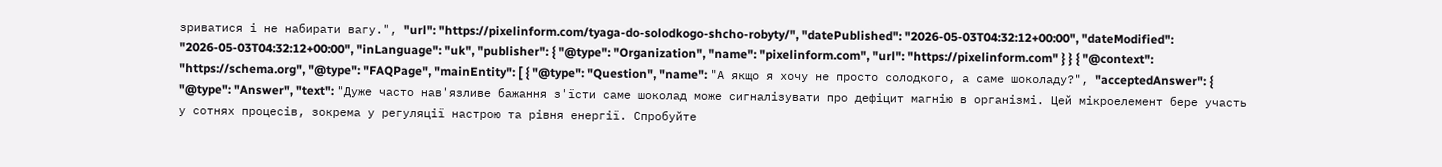зриватися і не набирати вагу.", "url": "https://pixelinform.com/tyaga-do-solodkogo-shcho-robyty/", "datePublished": "2026-05-03T04:32:12+00:00", "dateModified": "2026-05-03T04:32:12+00:00", "inLanguage": "uk", "publisher": { "@type": "Organization", "name": "pixelinform.com", "url": "https://pixelinform.com" } } { "@context": "https://schema.org", "@type": "FAQPage", "mainEntity": [ { "@type": "Question", "name": "А якщо я хочу не просто солодкого, а саме шоколаду?", "acceptedAnswer": { "@type": "Answer", "text": "Дуже часто нав'язливе бажання з'їсти саме шоколад може сигналізувати про дефіцит магнію в організмі. Цей мікроелемент бере участь у сотнях процесів, зокрема у регуляції настрою та рівня енергії. Спробуйте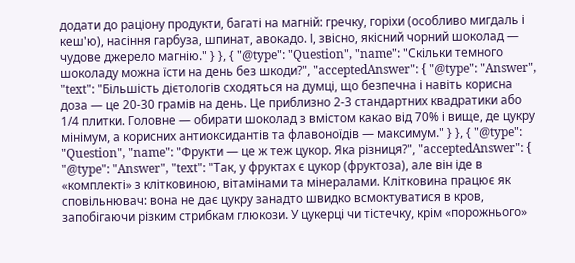додати до раціону продукти, багаті на магній: гречку, горіхи (особливо мигдаль і кеш'ю), насіння гарбуза, шпинат, авокадо. І, звісно, якісний чорний шоколад — чудове джерело магнію." } }, { "@type": "Question", "name": "Скільки темного шоколаду можна їсти на день без шкоди?", "acceptedAnswer": { "@type": "Answer", "text": "Більшість дієтологів сходяться на думці, що безпечна і навіть корисна доза — це 20-30 грамів на день. Це приблизно 2-3 стандартних квадратики або 1/4 плитки. Головне — обирати шоколад з вмістом какао від 70% і вище, де цукру мінімум, а корисних антиоксидантів та флавоноїдів — максимум." } }, { "@type": "Question", "name": "Фрукти — це ж теж цукор. Яка різниця?", "acceptedAnswer": { "@type": "Answer", "text": "Так, у фруктах є цукор (фруктоза), але він іде в «комплекті» з клітковиною, вітамінами та мінералами. Клітковина працює як сповільнювач: вона не дає цукру занадто швидко всмоктуватися в кров, запобігаючи різким стрибкам глюкози. У цукерці чи тістечку, крім «порожнього»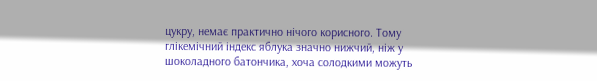цукру, немає практично нічого корисного. Тому глікемічний індекс яблука значно нижчий, ніж у шоколадного батончика, хоча солодкими можуть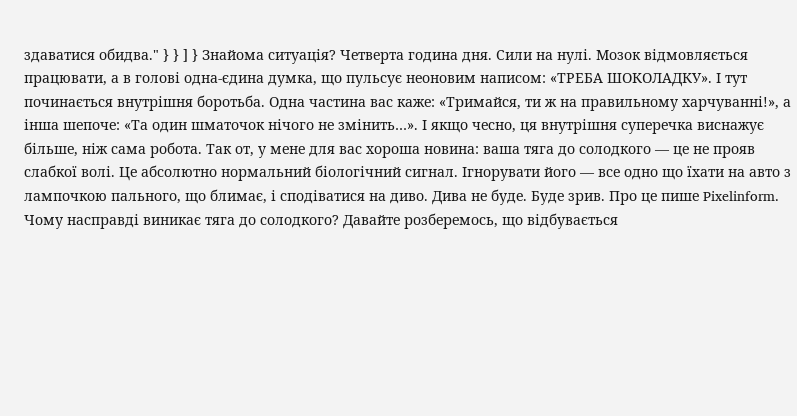здаватися обидва." } } ] } Знайома ситуація? Четверта година дня. Сили на нулі. Мозок відмовляється працювати, а в голові одна-єдина думка, що пульсує неоновим написом: «ТРЕБА ШОКОЛАДКУ». І тут починається внутрішня боротьба. Одна частина вас каже: «Тримайся, ти ж на правильному харчуванні!», а інша шепоче: «Та один шматочок нічого не змінить…». І якщо чесно, ця внутрішня суперечка виснажує більше, ніж сама робота. Так от, у мене для вас хороша новина: ваша тяга до солодкого — це не прояв слабкої волі. Це абсолютно нормальний біологічний сигнал. Ігнорувати його — все одно що їхати на авто з лампочкою пального, що блимає, і сподіватися на диво. Дива не буде. Буде зрив. Про це пише Pixelinform. Чому насправді виникає тяга до солодкого? Давайте розберемось, що відбувається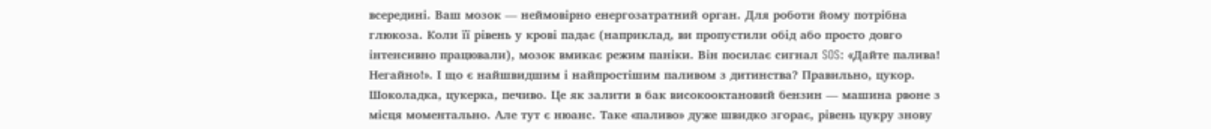всередині. Ваш мозок — неймовірно енергозатратний орган. Для роботи йому потрібна глюкоза. Коли її рівень у крові падає (наприклад, ви пропустили обід або просто довго інтенсивно працювали), мозок вмикає режим паніки. Він посилає сигнал SOS: «Дайте палива! Негайно!». І що є найшвидшим і найпростішим паливом з дитинства? Правильно, цукор. Шоколадка, цукерка, печиво. Це як залити в бак високооктановий бензин — машина рвоне з місця моментально. Але тут є нюанс. Таке «паливо» дуже швидко згорає, рівень цукру знову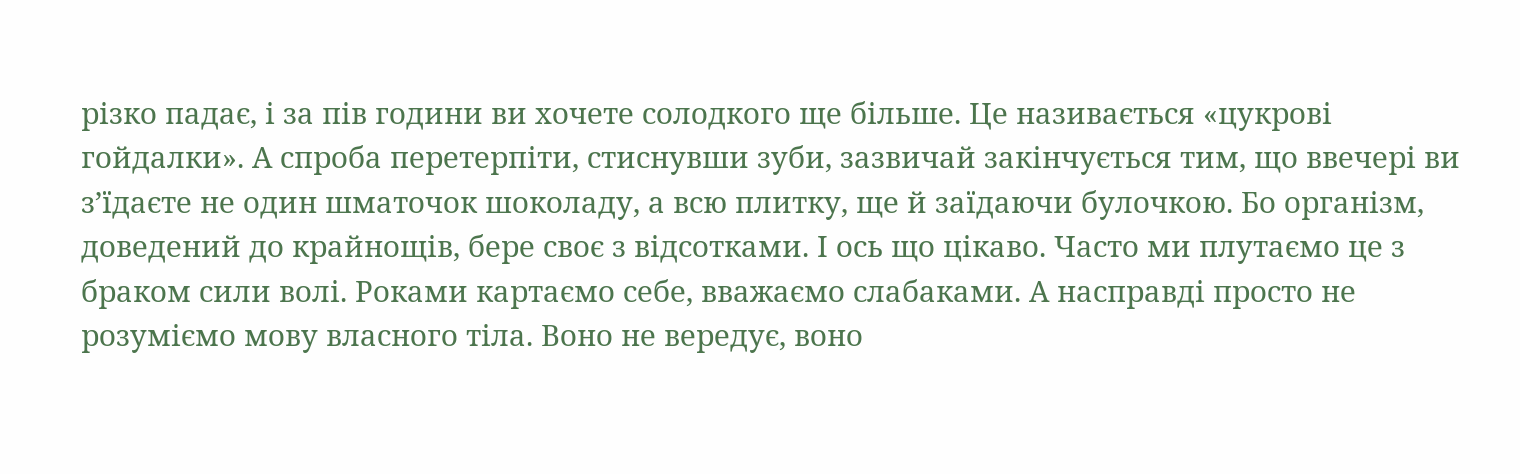різко падає, і за пів години ви хочете солодкого ще більше. Це називається «цукрові гойдалки». А спроба перетерпіти, стиснувши зуби, зазвичай закінчується тим, що ввечері ви з’їдаєте не один шматочок шоколаду, а всю плитку, ще й заїдаючи булочкою. Бо організм, доведений до крайнощів, бере своє з відсотками. І ось що цікаво. Часто ми плутаємо це з браком сили волі. Роками картаємо себе, вважаємо слабаками. А насправді просто не розуміємо мову власного тіла. Воно не вередує, воно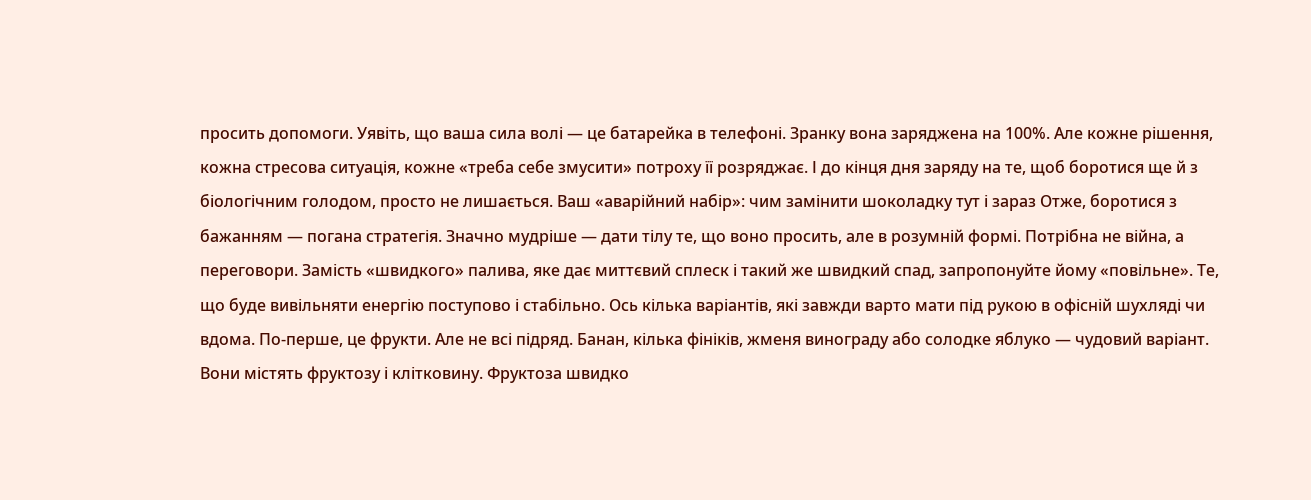просить допомоги. Уявіть, що ваша сила волі — це батарейка в телефоні. Зранку вона заряджена на 100%. Але кожне рішення, кожна стресова ситуація, кожне «треба себе змусити» потроху її розряджає. І до кінця дня заряду на те, щоб боротися ще й з біологічним голодом, просто не лишається. Ваш «аварійний набір»: чим замінити шоколадку тут і зараз Отже, боротися з бажанням — погана стратегія. Значно мудріше — дати тілу те, що воно просить, але в розумній формі. Потрібна не війна, а переговори. Замість «швидкого» палива, яке дає миттєвий сплеск і такий же швидкий спад, запропонуйте йому «повільне». Те, що буде вивільняти енергію поступово і стабільно. Ось кілька варіантів, які завжди варто мати під рукою в офісній шухляді чи вдома. По-перше, це фрукти. Але не всі підряд. Банан, кілька фініків, жменя винограду або солодке яблуко — чудовий варіант. Вони містять фруктозу і клітковину. Фруктоза швидко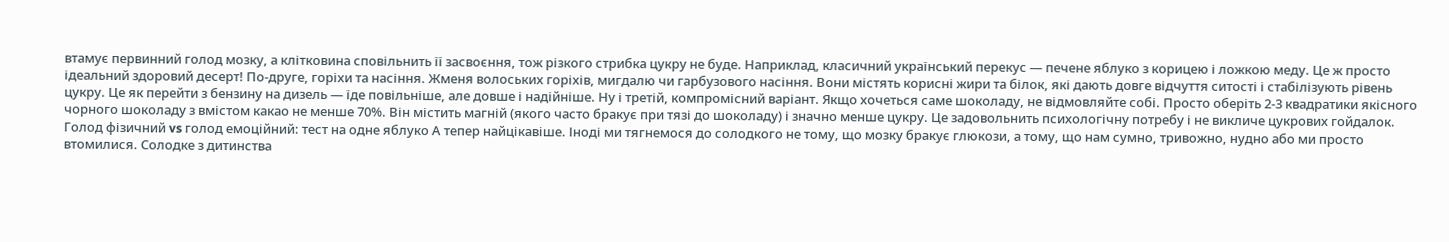втамує первинний голод мозку, а клітковина сповільнить її засвоєння, тож різкого стрибка цукру не буде. Наприклад, класичний український перекус — печене яблуко з корицею і ложкою меду. Це ж просто ідеальний здоровий десерт! По-друге, горіхи та насіння. Жменя волоських горіхів, мигдалю чи гарбузового насіння. Вони містять корисні жири та білок, які дають довге відчуття ситості і стабілізують рівень цукру. Це як перейти з бензину на дизель — їде повільніше, але довше і надійніше. Ну і третій, компромісний варіант. Якщо хочеться саме шоколаду, не відмовляйте собі. Просто оберіть 2-3 квадратики якісного чорного шоколаду з вмістом какао не менше 70%. Він містить магній (якого часто бракує при тязі до шоколаду) і значно менше цукру. Це задовольнить психологічну потребу і не викличе цукрових гойдалок. Голод фізичний vs голод емоційний: тест на одне яблуко А тепер найцікавіше. Іноді ми тягнемося до солодкого не тому, що мозку бракує глюкози, а тому, що нам сумно, тривожно, нудно або ми просто втомилися. Солодке з дитинства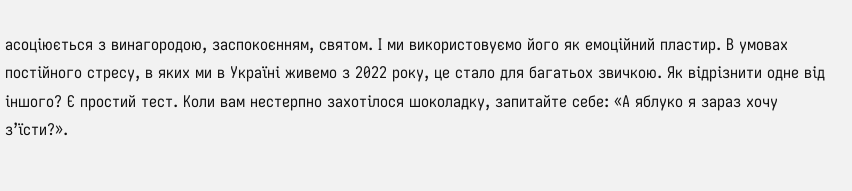асоціюється з винагородою, заспокоєнням, святом. І ми використовуємо його як емоційний пластир. В умовах постійного стресу, в яких ми в Україні живемо з 2022 року, це стало для багатьох звичкою. Як відрізнити одне від іншого? Є простий тест. Коли вам нестерпно захотілося шоколадку, запитайте себе: «А яблуко я зараз хочу з’їсти?».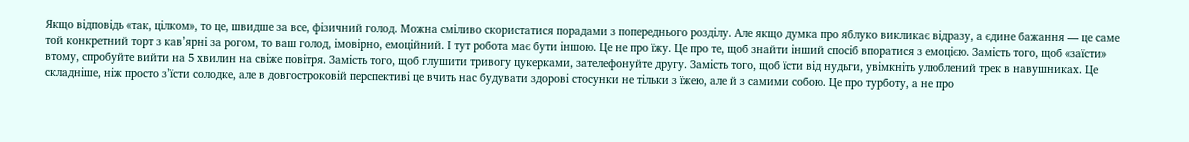Якщо відповідь «так, цілком», то це, швидше за все, фізичний голод. Можна сміливо скористатися порадами з попереднього розділу. Але якщо думка про яблуко викликає відразу, а єдине бажання — це саме той конкретний торт з кав’ярні за рогом, то ваш голод, імовірно, емоційний. І тут робота має бути іншою. Це не про їжу. Це про те, щоб знайти інший спосіб впоратися з емоцією. Замість того, щоб «заїсти» втому, спробуйте вийти на 5 хвилин на свіже повітря. Замість того, щоб глушити тривогу цукерками, зателефонуйте другу. Замість того, щоб їсти від нудьги, увімкніть улюблений трек в навушниках. Це складніше, ніж просто з’їсти солодке, але в довгостроковій перспективі це вчить нас будувати здорові стосунки не тільки з їжею, але й з самими собою. Це про турботу, а не про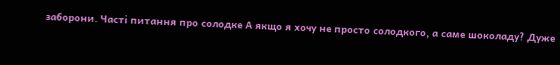заборони. Часті питання про солодке А якщо я хочу не просто солодкого, а саме шоколаду? Дуже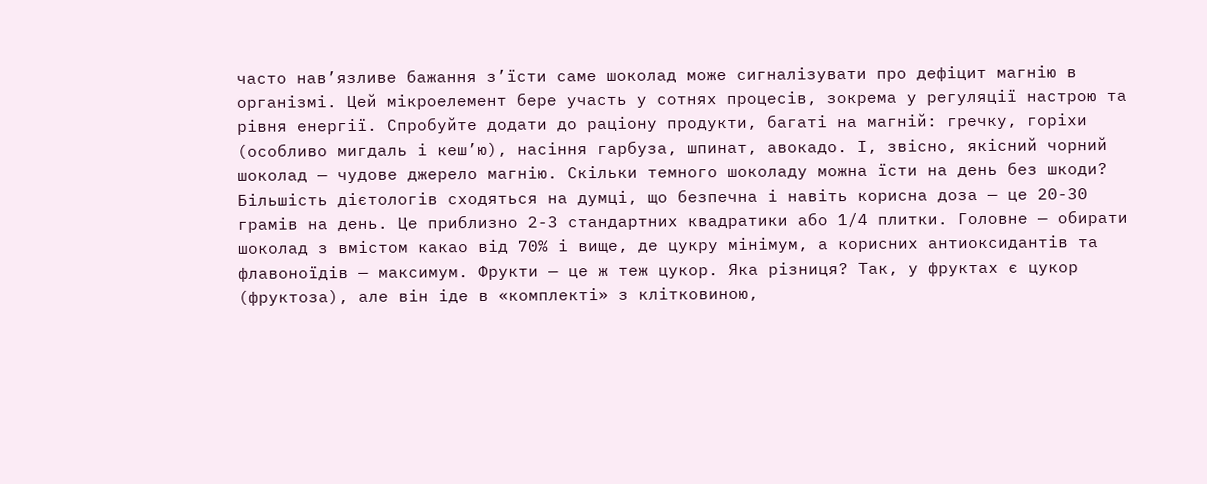часто нав’язливе бажання з’їсти саме шоколад може сигналізувати про дефіцит магнію в організмі. Цей мікроелемент бере участь у сотнях процесів, зокрема у регуляції настрою та рівня енергії. Спробуйте додати до раціону продукти, багаті на магній: гречку, горіхи (особливо мигдаль і кеш’ю), насіння гарбуза, шпинат, авокадо. І, звісно, якісний чорний шоколад — чудове джерело магнію. Скільки темного шоколаду можна їсти на день без шкоди? Більшість дієтологів сходяться на думці, що безпечна і навіть корисна доза — це 20-30 грамів на день. Це приблизно 2-3 стандартних квадратики або 1/4 плитки. Головне — обирати шоколад з вмістом какао від 70% і вище, де цукру мінімум, а корисних антиоксидантів та флавоноїдів — максимум. Фрукти — це ж теж цукор. Яка різниця? Так, у фруктах є цукор (фруктоза), але він іде в «комплекті» з клітковиною,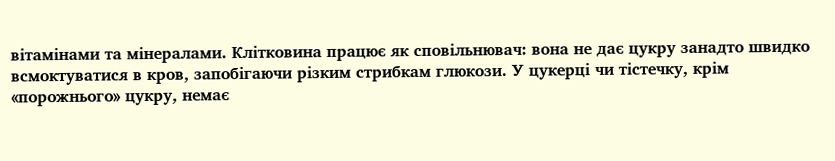вітамінами та мінералами. Клітковина працює як сповільнювач: вона не дає цукру занадто швидко всмоктуватися в кров, запобігаючи різким стрибкам глюкози. У цукерці чи тістечку, крім «порожнього» цукру, немає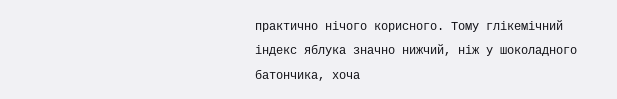практично нічого корисного. Тому глікемічний індекс яблука значно нижчий, ніж у шоколадного батончика, хоча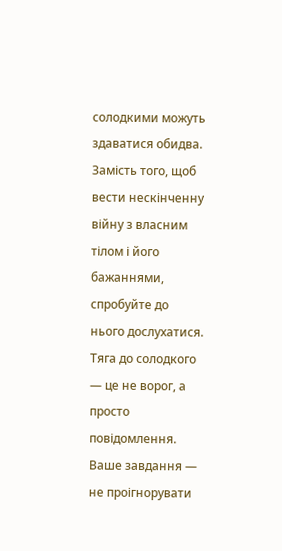солодкими можуть здаватися обидва. Замість того, щоб вести нескінченну війну з власним тілом і його бажаннями, спробуйте до нього дослухатися. Тяга до солодкого — це не ворог, а просто повідомлення. Ваше завдання — не проігнорувати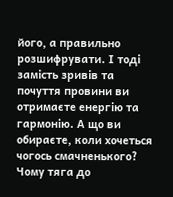його, а правильно розшифрувати. І тоді замість зривів та почуття провини ви отримаєте енергію та гармонію. А що ви обираєте, коли хочеться чогось смачненького? Чому тяга до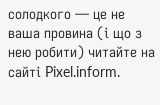солодкого — це не ваша провина (і що з нею робити) читайте на сайті Pixel.inform.